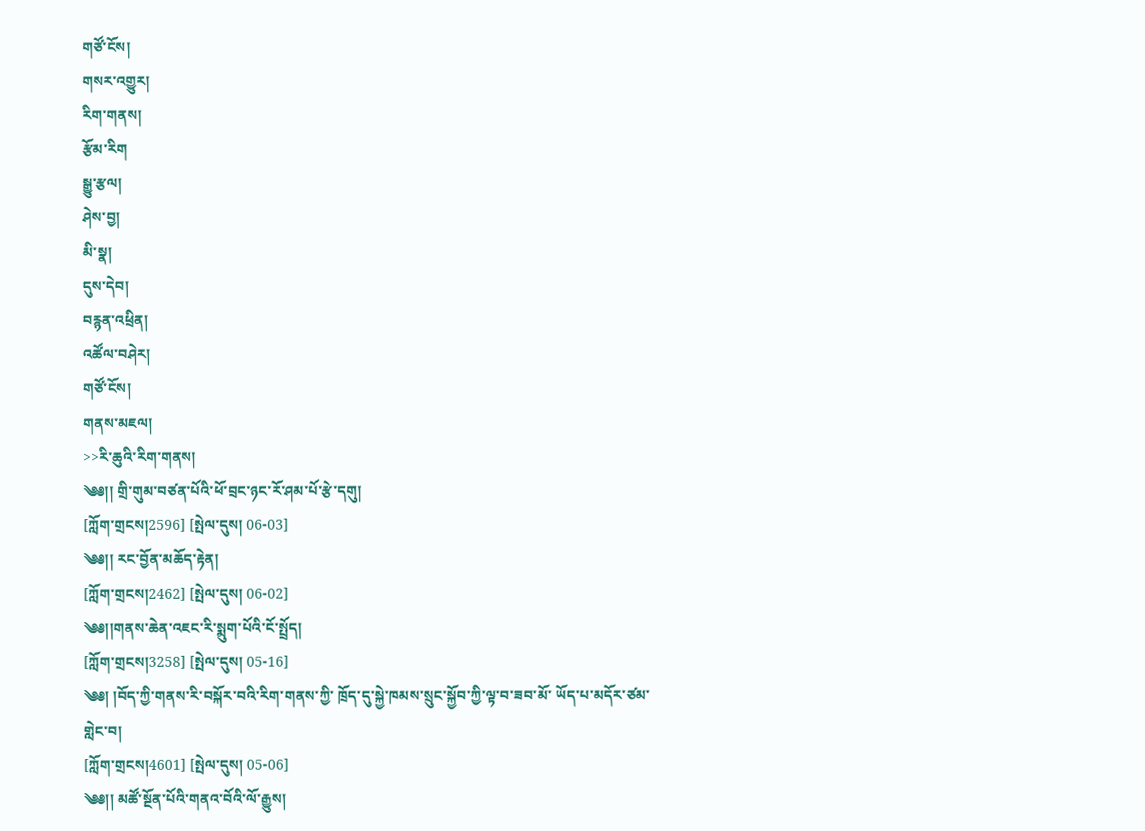གཙོ་ངོས།
གསར་འགྱུར།
རིག་གནས།
རྩོམ་རིག
སྒྱུ་རྩལ།
ཤེས་བྱ།
མི་སྣ།
དུས་དེབ།
བརྙན་འཕྲིན།
འཚོལ་བཤེར།
གཙོ་ངོས།
གནས་མཇལ།
>>རི་ཆུའི་རིག་གནས།
༄༅།། གྲི་གུམ་བཙན་པོའི་ཕོ་བྲང་ཉང་རོ་ཤམ་པོ་རྩེ་དགུ།
[ཀློག་གྲངས།2596] [སྤེལ་དུས། 06-03]
༄༅།། རང་བྱོན་མཆོད་རྟེན།
[ཀློག་གྲངས།2462] [སྤེལ་དུས། 06-02]
༄༅།།གནས་ཆེན་འཇང་རི་སྨུག་པོའི་ངོ་སྤྲོད།
[ཀློག་གྲངས།3258] [སྤེལ་དུས། 05-16]
༄༅། །བོད་ཀྱི་གནས་རི་བསྐོར་བའི་རིག་གནས་ཀྱི་ ཁྲོད་དུ་སྐྱེ་ཁམས་སྲུང་སྐྱོབ་ཀྱི་ལྟ་བ་ཟབ་མོ་ ཡོད་པ་མདོར་ཙམ་གླེང་བ།
[ཀློག་གྲངས།4601] [སྤེལ་དུས། 05-06]
༄༅།། མཚོ་སྔོན་པོའི་གནའ་བོའི་ལོ་རྒྱུས།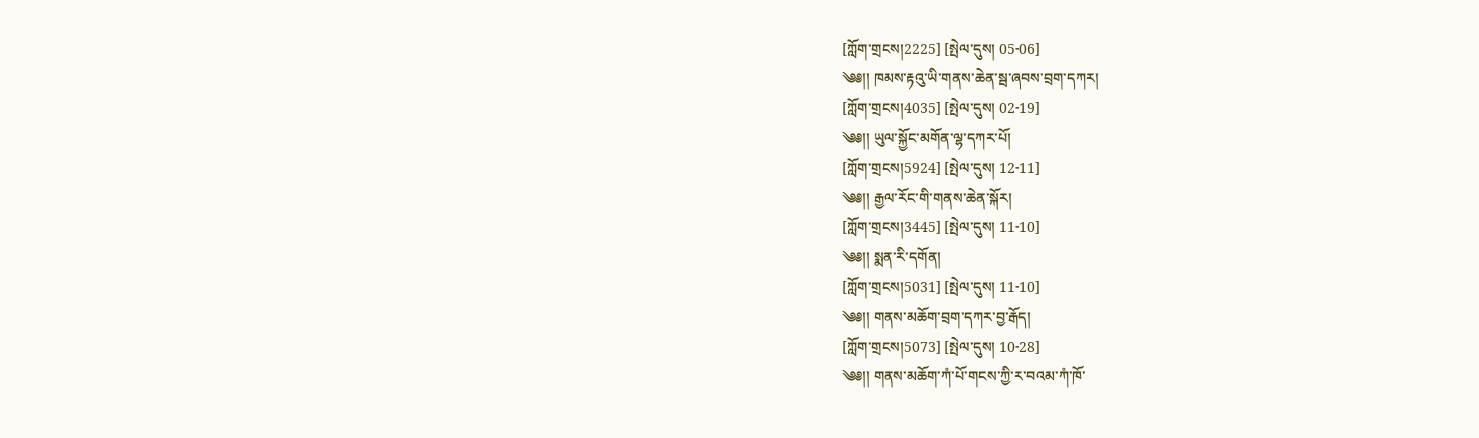[ཀློག་གྲངས།2225] [སྤེལ་དུས། 05-06]
༄༅།། ཁམས་རྟའུ་ཡི་གནས་ཆེན་སྦ་ཞབས་བྲག་དཀར།
[ཀློག་གྲངས།4035] [སྤེལ་དུས། 02-19]
༄༅།། ཡུལ་སྐྱོང་མགོན་ལྷ་དཀར་པོ།
[ཀློག་གྲངས།5924] [སྤེལ་དུས། 12-11]
༄༅།། རྒྱལ་རོང་གི་གནས་ཆེན་སྐོར།
[ཀློག་གྲངས།3445] [སྤེལ་དུས། 11-10]
༄༅།། སྨན་རི་དགོན།
[ཀློག་གྲངས།5031] [སྤེལ་དུས། 11-10]
༄༅།། གནས་མཆོག་བྲག་དཀར་བྱ་རྒོད།
[ཀློག་གྲངས།5073] [སྤེལ་དུས། 10-28]
༄༅།། གནས་མཆོག་ཀཾ་པོ་གངས་ཀྱི་ར་བའམ་ཀཾ་ཁོ་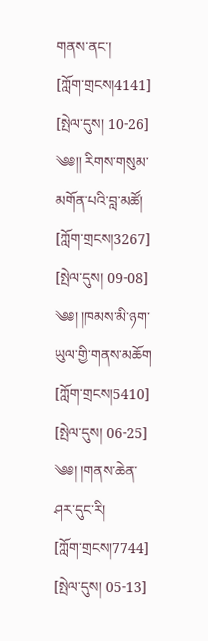གནས་ནང་།
[ཀློག་གྲངས།4141] [སྤེལ་དུས། 10-26]
༄༅།། རིགས་གསུམ་མགོན་པའི་བླ་མཚོ།
[ཀློག་གྲངས།3267] [སྤེལ་དུས། 09-08]
༄༅། །ཁམས་མི་ཉག་ཡུལ་གྱི་གནས་མཆོག
[ཀློག་གྲངས།5410] [སྤེལ་དུས། 06-25]
༄༅། །གནས་ཆེན་ཤར་དུང་རི།
[ཀློག་གྲངས།7744] [སྤེལ་དུས། 05-13]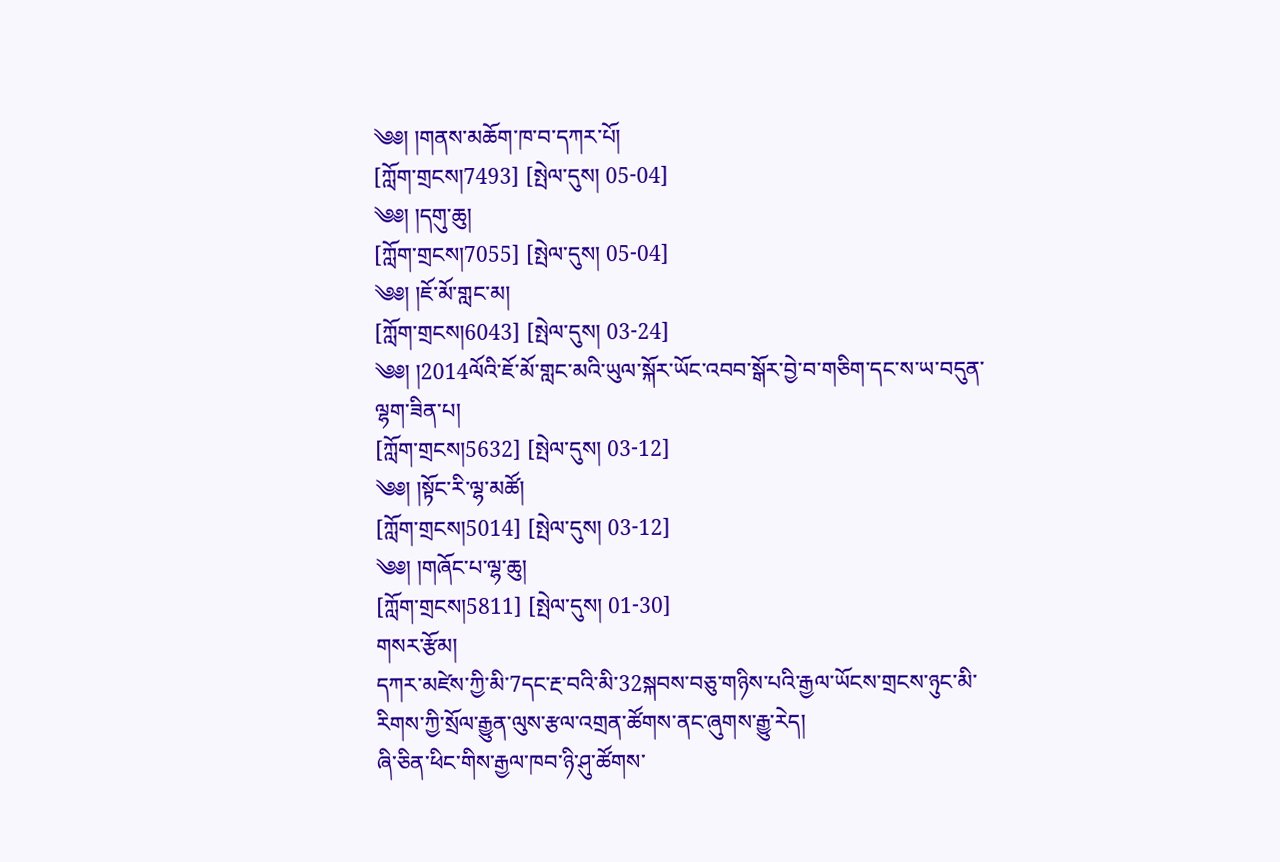༄༅། །གནས་མཆོག་ཁ་བ་དཀར་པོ།
[ཀློག་གྲངས།7493] [སྤེལ་དུས། 05-04]
༄༅། །དགུ་ཆུ།
[ཀློག་གྲངས།7055] [སྤེལ་དུས། 05-04]
༄༅། །ཇོ་མོ་གླང་མ།
[ཀློག་གྲངས།6043] [སྤེལ་དུས། 03-24]
༄༅། །2014ལོའི་ཇོ་མོ་གླང་མའི་ཡུལ་སྐོར་ཡོང་འབབ་སྒོར་བྱེ་བ་གཅིག་དང་ས་ཡ་བདུན་ལྷག་ཟིན་པ།
[ཀློག་གྲངས།5632] [སྤེལ་དུས། 03-12]
༄༅། །སྟོང་རི་ལྷ་མཚོ།
[ཀློག་གྲངས།5014] [སྤེལ་དུས། 03-12]
༄༅། །གཞོང་པ་ལྷ་ཆུ།
[ཀློག་གྲངས།5811] [སྤེལ་དུས། 01-30]
གསར་རྩོམ།
དཀར་མཛེས་ཀྱི་མི་7དང་རྔ་བའི་མི་32སྐབས་བཅུ་གཉིས་པའི་རྒྱལ་ཡོངས་གྲངས་ཉུང་མི་རིགས་ཀྱི་སྲོལ་རྒྱུན་ལུས་རྩལ་འགྲན་ཚོགས་ནང་ཞུགས་རྒྱུ་རེད།
ཞི་ཅིན་ཕིང་གིས་རྒྱལ་ཁབ་ཉི་ཤུ་ཚོགས་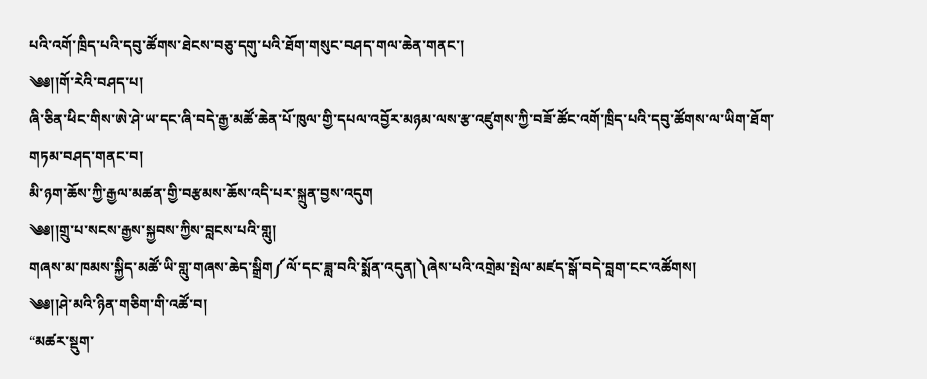པའི་འགོ་ཁྲིད་པའི་དབུ་ཚོགས་ཐེངས་བཅུ་དགུ་པའི་ཐོག་གསུང་བཤད་གལ་ཆེན་གནང་།
༄༅།།གོ་རེའི་བཤད་པ།
ཞི་ཅིན་ཕིང་གིས་ཨེ་ཤེ་ཡ་དང་ཞི་བདེ་རྒྱ་མཚོ་ཆེན་པོ་ཁུལ་གྱི་དཔལ་འབྱོར་མཉམ་ལས་རྩ་འཛུགས་ཀྱི་བཟོ་ཚོང་འགོ་ཁྲིད་པའི་དབུ་ཚོགས་ལ་ཡིག་ཐོག་གཏམ་བཤད་གནང་བ།
མི་ཉག་ཆོས་ཀྱི་རྒྱལ་མཚན་གྱི་བརྩམས་ཆོས་འདི་པར་སྐྲུན་བྱས་འདུག
༄༅།།གྲུ་པ་སངས་རྒྱས་སྐྱབས་ཀྱིས་བླངས་པའི་གླུ།
གཞས་མ་ཁམས་སྐྱིད་མཚོ་ཡི་གླུ་གཞས་ཆེད་སྒྲིག༼ལོ་དང་ཟླ་བའི་སྨོན་འདུན།༽ཞེས་པའི་འགྲེམ་སྤེལ་མཛད་སྒོ་བདེ་བླག་ངང་འཚོགས།
༄༅།།ཤེ་མའི་ཉིན་གཅིག་གི་འཚོ་བ།
“མཚར་སྡུག་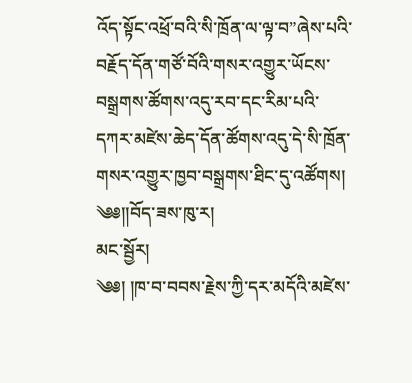འོད་སྟོང་འཕྲོ་བའི་སི་ཁྲོན་ལ་ལྟ་བ”ཞེས་པའི་བརྗོད་དོན་གཙོ་བོའི་གསར་འགྱུར་ཡོངས་བསྒྲགས་ཚོགས་འདུ་རབ་དང་རིམ་པའི་དཀར་མཛེས་ཆེད་དོན་ཚོགས་འདུ་དེ་སི་ཁྲོན་གསར་འགྱུར་ཁྱབ་བསྒྲགས་ཐིང་དུ་འཚོགས།
༄༅།།བོད་ཟས་ཁུ་ར།
མང་སྦྱོར།
༄༅། །ཁ་བ་བབས་རྗེས་ཀྱི་དར་མདོའི་མཛེས་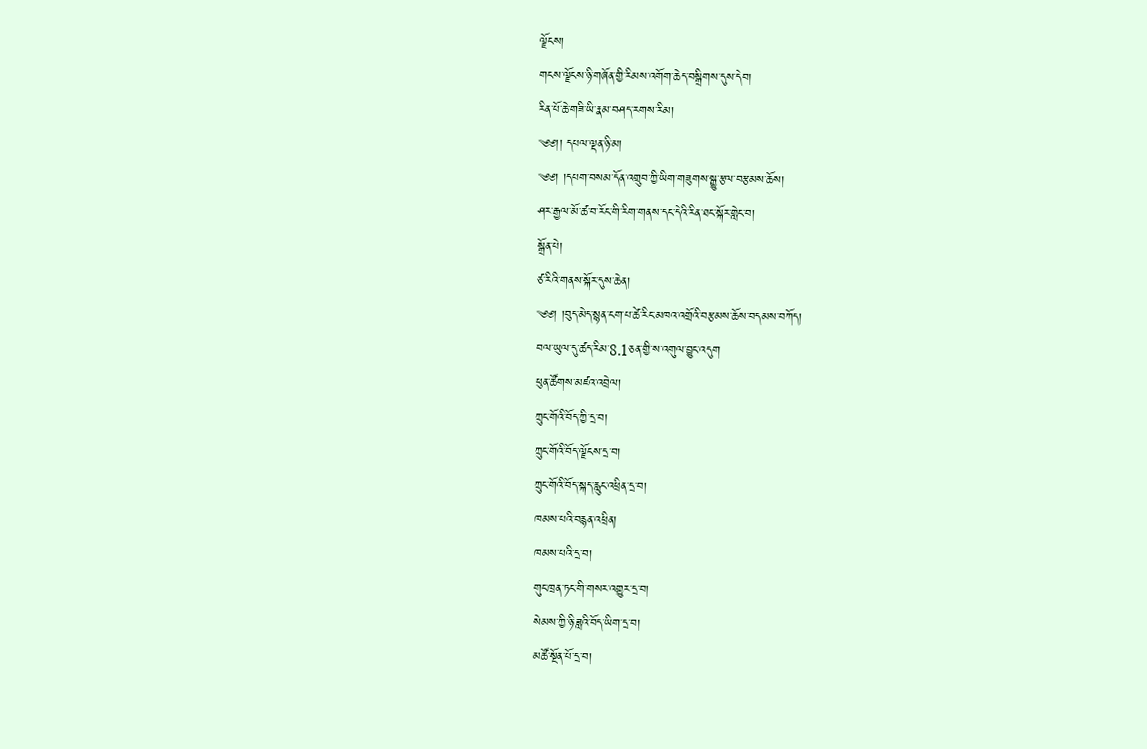ལྗོངས།
གངས་ལྗོངས་ཉི་གཞོན་གྱི་རིམས་འགོག་ཆེད་བསྒྲིགས་དུས་དེབ།
རིན་པོ་ཆེ་གཟི་ཡི་རྣམ་བཤད་རགས་རིམ།
༄༅།། དཔལ་ལྡན་ཉི་མ།
༄༅། །དཔག་བསམ་དོན་འགྲུབ་ཀྱི་ཡིག་གཟུགས་སྒྱུ་རྩལ་བརྩམས་ཆོས།
ཤར་རྒྱལ་མོ་ཚ་བ་རོང་གི་རིག་གནས་དང་དེའི་རིན་ཐང་སྐོར་གླེང་བ།
སྒྲོན་པེ།
ཙ་རིའི་གནས་སྐོར་དུས་ཆེན།
༄༅། །བུད་མེད་སྙན་ངག་པ་ཚེ་རིང་མཁའ་འགྲོའི་བརྩམས་ཆོས་བདམས་བཀོད།
བལ་ཡུལ་དུ་ཚད་རིམ་8.1ཅན་གྱི་ས་འགུལ་བྱུང་འདུག
ཕུན་ཚོགས་མཛའ་འབྲེལ།
ཀྲུང་གོའི་བོད་ཀྱི་དྲ་བ།
ཀྲུང་གོའི་བོད་ལྗོངས་དྲ་བ།
ཀྲུང་གོའི་བོད་སྐད་རླུང་འཕྲིན་དྲ་བ།
ཁམས་པའི་བརྙན་འཕྲིན།
ཁམས་པའི་དྲ་བ།
གུང་ཁྲན་ཏང་གི་གསར་འགྱུར་དྲ་བ།
སེམས་ཀྱི་ཉི་ཟླའི་བོད་ཡིག་དྲ་བ།
མཚོ་སྔོན་པོ་དྲ་བ།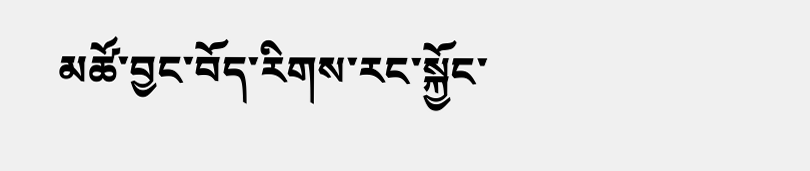མཚོ་བྱང་བོད་རིགས་རང་སྐྱོང་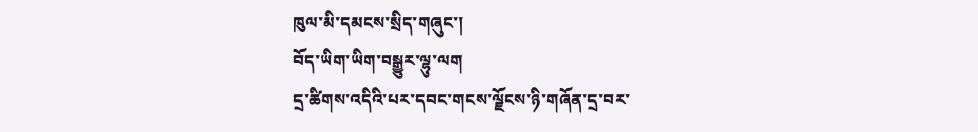ཁུལ་མི་དམངས་སྲིད་གཞུང་།
བོད་ཡིག་ཡིག་བསྒྱུར་ལྷུ་ལག
དྲ་ཚིགས་འདིའི་པར་དབང་གངས་ལྗོངས་ཉི་གཞོན་དྲ་བར་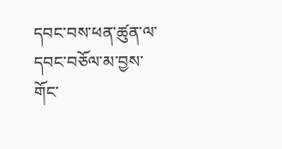དབང་བས་ཕན་ཚུན་ལ་དབང་བཅོལ་མ་བྱས་གོང་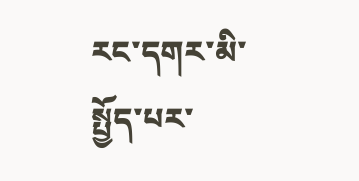རང་དགར་མི་སྤྱོད་པར་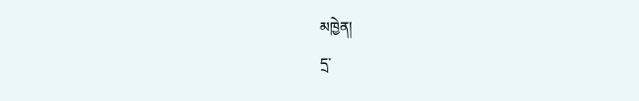མཁྱེན།
དྲ་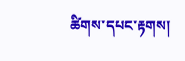ཚིགས་དཔང་རྟགས།